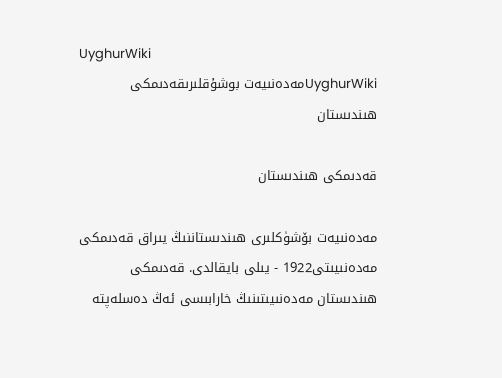UyghurWiki
UyghurWikiمەدەنىيەت بوشۇقلىرىقەدىمكى ھىندىستان

قەدىمكى ھىندىستان

مەدەنىيەت بۆشۈكلىرى ھىندىستاننىڭ يىراق قەدىمكى مەدەنىيىتى1922 - يىلى بايقالدى. قەدىمكى ھىندىستان مەدەنىيىتىنىڭ خارابىسى ئەڭ دەسلەپتە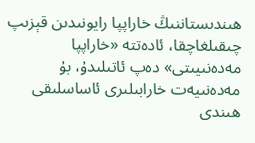ھىندىستاننىڭ خاراپپا رايونىدىن قېزىپ چىقىلغاچقا، ئادەتتە «خاراپپا مەدەنىيىتى» دەپ ئاتىلىدۇ، بۇ مەدەنىيەت خارابىلىرى ئاساسلىقى ھىندى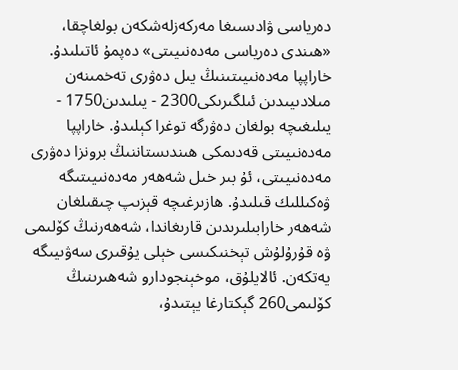دەرياسى ۋادىسىغا مەركەزلەشكەن بولغاچقا، «ھىندى دەرياسى مەدەنىيىتى» دەپمۇ ئاتىلىدۇ. خاراپپا مەدەنىيىتىنىڭ يىل دەۋرى تەخمىنەن مىلادىيىدىن ئىلگىرىكى2300 - يىلىدىن1750 - يىلىغىچە بولغان دەۋرگە توغرا كېلىدۇ. خاراپپا مەدەنىيىتى قەدىمكى ھىندىستاننىڭ برونزا دەۋرى مەدەنىيىتى، ئۇ بىر خىل شەھەر مەدەنىيىتىگە ۋەكىللىك قىلىدۇ. ھازىرغىچە قېزىپ چىقىلغان شەھەر خارابىلىرىدىن قارىغاندا، شەھەرنىڭ كۆلىمى ۋە قۇرۇلۇش تېخنىكىسى خېلى يۇقىرى سەۋىيىگە يەتكەن. ئالايلۇق، موخېنجودارو شەھىرىنىڭ كۆلىمى260 گېكتارغا يېتىدۇ،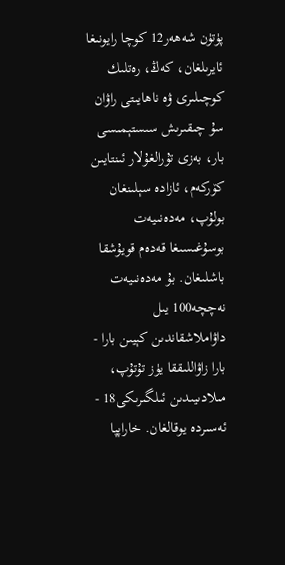پۈتۈن شەھەر12 كوچا رايونىغا ئايرىلغان، كەڭ، رەتلىك كوچىلىرى ۋە ناھايىتى راۋان سۇ چىقىرىش سىستېمىسى بار، بەزى تۇرالغۇلار ئىنتايىن كۆركەم، ئازادە سېلىنغان بولۇپ، مەدەنىيەت بوسۇغىسىغا قەدەم قويۇشقا باشلىغان. بۇ مەدەنىيەت نەچچە100 يىل داۋاملاشقاندىن كېيىن بارا - بارا زاۋاللىققا يۈز تۇتۇپ، مىلادىيىدىن ئىلگىرىكى18 - ئەسىردە يوقالغان. خاراپپا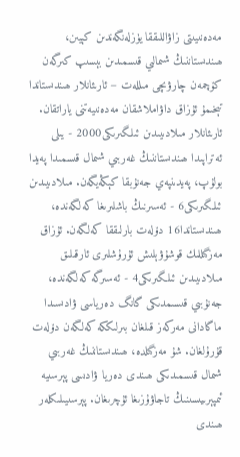مەدەنىيىتى زاۋاللىققا يۈزلەنگەندىن كېيىن، ھىندىستاننىڭ شىمالىي قىسمىدىن بېسىپ كىرگەن كۆچمەن چارۋىچى مىللەت − ئارىئانلار ھىندىستاندا تېخىمۇ ئۇزاق داۋاملاشقان مەدەنىيەتنى ياراتقان. ئارىئانلار مىلادىيىدىن ئىلگىرىكى2000 - يىلى ئەتراپىدا ھىندىستاننىڭ غەربىي شىمال قىسمىدا پەيدا بولۇپ، پەيدىنپەي جەنۇبقا كېڭەيگەن. مىلادىيىدىن ئىلگىرىكى6 - ئەسىرنىڭ باشلىرىغا كەلگەندە، ھىندىستاندا16 دۆلەت بارلىققا كەلگەن. ئۇزاق مەزگىللىك قوشۇۋېلىش ئۇرۇشلىرى ئارقىلىق مىلادىيىدىن ئىلگىرىكى4 - ئەسىرگە كەلگەندە، جەنۇبىي قىسىمدىكى گانگ دەرياسى ۋادىسىدا ماگادانى مەركەز قىلغان بىرلىككە كەلگەن دۆلەت قۇرۇلغان. شۇ مەزگىلدە، ھىندىستاننىڭ غەربىي شىمال قىسمىدىكى ھىندى دەريا ۋادىسى پېرسىيە ئىمپېرىيىسىنىڭ تاجاۋۇزىغا ئۇچرىغان. پېرسىيىلىكلەر ھىندى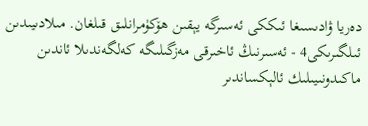دەريا ۋادىسىغا ئىككى ئەسىرگە يېقىن ھۆكۈمرانلىق قىلغان. مىلادىيىدىن ئىلگىرىكى4 - ئەسىرنىڭ ئاخىرقى مەزگىلىگە كەلگەندىلا ئاندىن ماكىدونىيىلىك ئالېكساندىر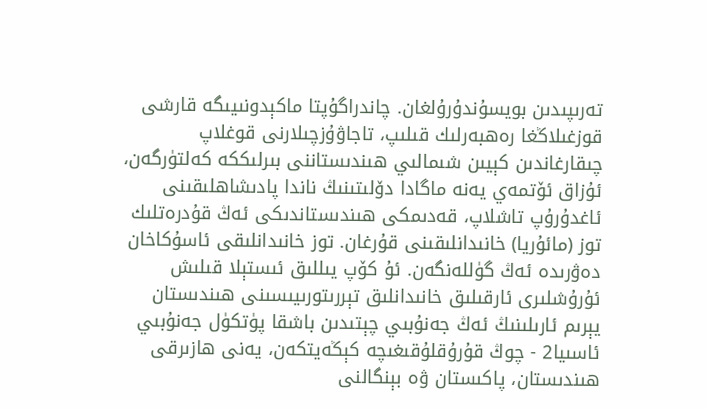تەرىپىدىن بويسۇندۇرۇلغان. چاندراگۇپتا ماكېدونىيىگە قارشى قوزغىلاڭغا رەھبەرلىك قىلىپ، تاجاۋۇزچىلارنى قوغلاپ چىقارغاندىن كېيىن شىمالىي ھىندىستاننى بىرلىككە كەلتۈرگەن، ئۇزاق ئۆتمەي يەنە ماگادا دۆلىتىنىڭ ناندا پادىشاھلىقىنى ئاغدۇرۇپ تاشلاپ، قەدىمكى ھىندىستاندىكى ئەڭ قۇدرەتلىك توز (مائۇريا) خانىدانلىقىنى قۇرغان. توز خانىدانلىقى ئاسۇكاخان دەۋرىدە ئەڭ گۈللەنگەن. ئۇ كۆپ يىللىق ئىستېلا قىلىش ئۇرۇشلىرى ئارقىلىق خانىدانلىق تېررىتورىيىسىنى ھىندىستان يېرىم ئارىلىنىڭ ئەڭ جەنۇبىي چېتىدىن باشقا پۈتكۈل جەنۇبىي ئاسىيا2 - چوڭ قۇرۇقلۇقىغىچە كېڭەيتكەن، يەنى ھازىرقى ھىندىستان، پاكىستان ۋە بېنگالنى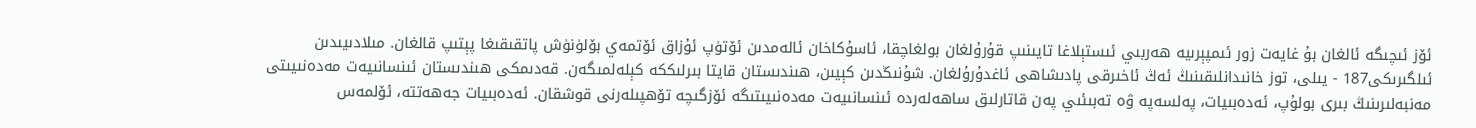ئۆز ئىچىگە ئالغان بۇ غايەت زور ئىمپېرىيە ھەربىي ئىستېلاغا تايىنىپ قۇرۇلغان بولغاچقا، ئاسۇكاخان ئالەمدىن ئۆتۈپ ئۇزاق ئۆتمەي بۆلۈنۈش پاتقىقىغا پېتىپ قالغان. مىلادىيىدىن ئىلگىرىكى187 - يىلى، توز خانىدانلىقىنىڭ ئەڭ ئاخىرقى پادىشاھى ئاغدۇرۇلغان. شۇنىڭدىن كېيىن، ھىندىستان قايتا بىرلىككە كېلەلمىگەن. قەدىمكى ھىندىستان ئىنسانىيەت مەدەنىيىتى مەنبەلىرىنىڭ بىرى بولۇپ، ئەدەبىيات، پەلسەپە ۋە تەبىئىي پەن قاتارلىق ساھەلەردە ئىنسانىيەت مەدەنىيىتىگە ئۆزگىچە تۆھپىلەرنى قوشقان. ئەدەبىيات جەھەتتە، ئۆلمەس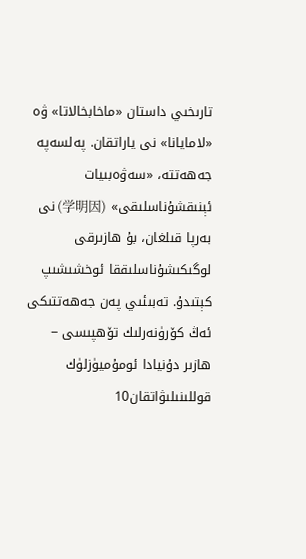تارىخىي داستان «ماخابخالاتا» ۋە «لامايانا» نى ياراتقان. پەلسەپە جەھەتتە، «سەۋەبىيات ئېنىقشۇناسلىقى» (学明因) نى بەرپا قىلغان، بۇ ھازىرقى لوگىكىشۇناسلىققا ئوخشىشىپ كېتىدۇ. تەبىئىي پەن جەھەتتىكى ئەڭ كۆرۈنەرلىك تۆھپىسى − ھازىر دۇنيادا ئومۇميۈزلۈك قوللىنىلىۋاتقان10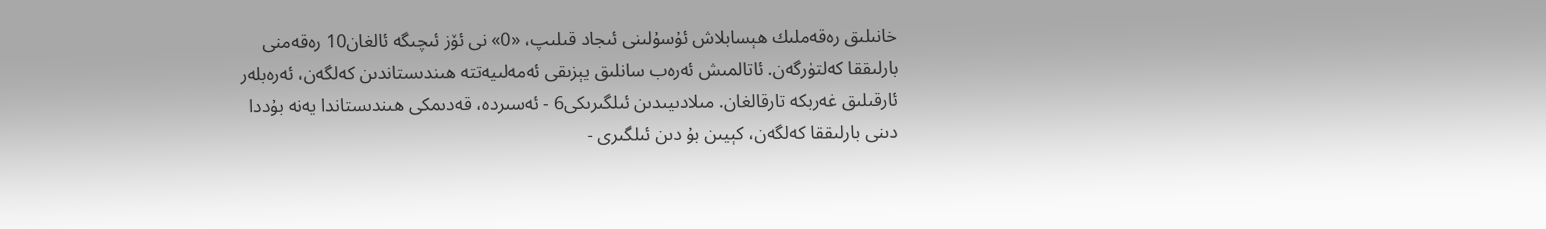خانىلىق رەقەملىك ھېسابلاش ئۇسۇلىنى ئىجاد قىلىپ، «0» نى ئۆز ئىچىگە ئالغان10 رەقەمنى بارلىققا كەلتۈرگەن. ئاتالمىش ئەرەب سانلىق يېزىقى ئەمەلىيەتتە ھىندىستاندىن كەلگەن، ئەرەبلەر ئارقىلىق غەربكە تارقالغان. مىلادىيىدىن ئىلگىرىكى6 - ئەسىردە، قەدىمكى ھىندىستاندا يەنە بۇددا دىنى بارلىققا كەلگەن، كېيىن بۇ دىن ئىلگىرى -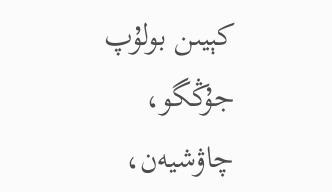كېيىن بولۇپ جۇڭگو، چاۋشيەن،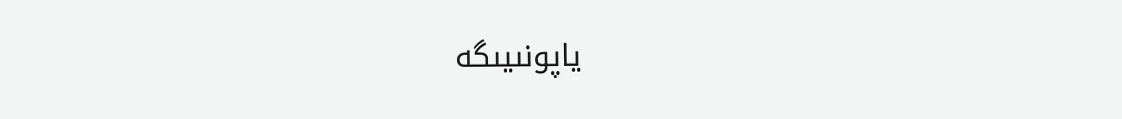ياپونىيىگە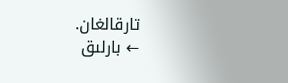تارقالغان.
← بارلىق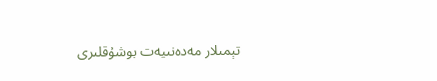تېمىلار مەدەنىيەت بوشۇقلىرى